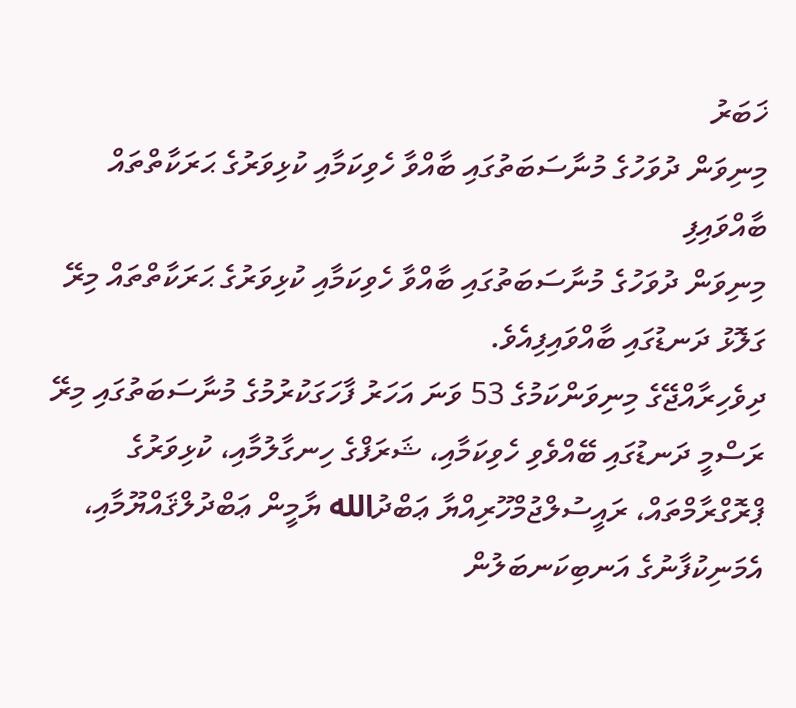ޚަބަރު
މިނިވަން ދުވަހުގެ މުނާސަބަތުގައި ބާއްވާ ހެވިކަމާއި ކުޅިވަރުގެ ޙަރަކާތްތައް ބާއްވައިފި
މިނިވަން ދުވަހުގެ މުނާސަބަތުގައި ބާއްވާ ހެވިކަމާއި ކުޅިވަރުގެ ޙަރަކާތްތައް މިރޭ ގަލޮޅު ދަނޑުގައި ބާއްވައިފިއެވެ.
ދިވެހިރާއްޖޭގެ މިނިވަންކަމުގެ 53 ވަނަ އަހަރު ފާހަގަކުރުމުގެ މުނާސަބަތުގައި މިރޭ ރަސްމީ ދަނޑުގައި ބޭއްވެވި ހެވިކަމާއި، ޝަރަފްގެ ހިނގާލުމާއި، ކުޅިވަރުގެ ޕްރޮގްރާމްތައް، ރައީސުލްޖުމްހޫރިއްޔާ ޢަބްދުالله ޔާމީން ޢަބްދުލްޤައްޔޫމާއި، އެމަނިކުފާނުގެ އަނބިކަނބަލުން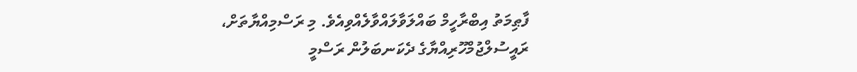ފާޠިމަތު އިބްރާހީމް ބައްލަވާލައްވާލެއްވިއެވެ. މި ރަސްމިއްޔާތަށް، ރައީސުލްޖުމްހޫރިއްޔާގެ ދެކަނބަލުން ރަސްމީ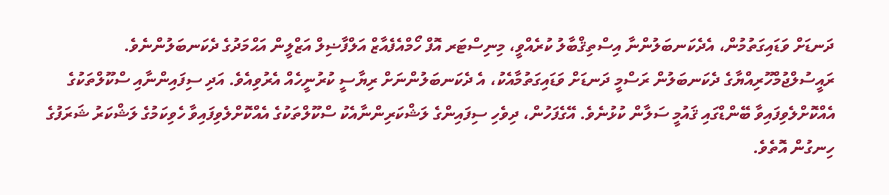ދަނޑަށް ވަޑައިގަތުމުން، އެދެކަނބަލުންނާ އިސްތިޤްބާލު ކުރެއްވީ، މިނިސްޓަރ އޮފް ހޯމްއެފެއާޒް އަލްފާޟިލް އަޒްލީން އަޙްމަދުގެ ދެކަނބަލުންނެވެ.
ރައީސުލްޖުމްހޫރިއްޔާގެ ދެކަނބަލުން ރަސްމީ ދަނޑަށް ވަޑައިގަތުމާއެކު، އެ ދެކަނބަލުންނަށް ރިޔާސީ ކުރުނީހެއް އެރުވިއެވެ. އަދި ސިފައިންނާއި ސްކޫލްތަކުގެ އެއްކޮށްލެވިފައިވާ ބޭންޑްގައި ޤައުމީ ސަލާން ކުޅުނެވެ. އޭގެފަހުން، ދިވެހި ސިފައިންގެ ލަޝްކަރިންނާއެކު ސްކޫލްތަކުގެ އެއްކޮށްލެވިފައިވާ ހެވިކަމުގެ ލަޝްކަރު ޝަރަފުގެ ހިނގުން އޮތެވެ.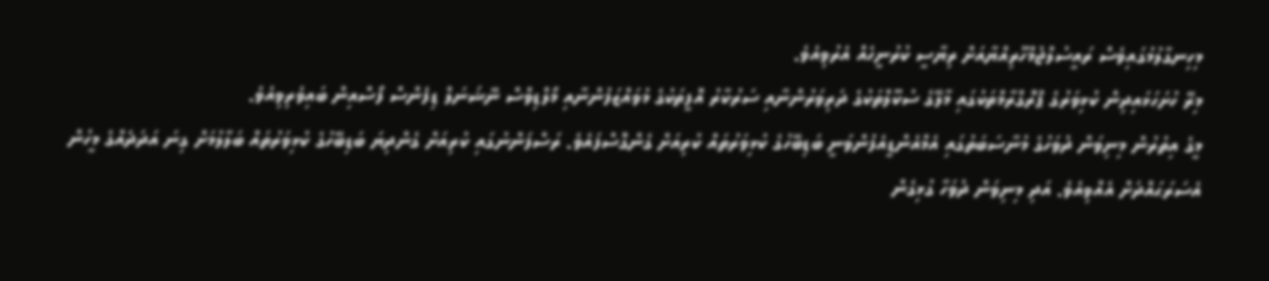މިހިނގާލުމުގައިވެސް ރައީސުލްޖުމްހޫރިއްޔާއަށް ރިޔާސީ ކުރުނީހެއް އެރުވިއެވެ.
މިރޭ ހުށަހަޅައިދިން ކުޅިވަރުގެ ޕްރޮގްރާމްތަކުގައި މާލޭގެ ސުކޫލްތަކުގެ ދަރިވަރުންނާއި ސަރުކާރު އޮފީތަކުގެ މުވައްޒަފުންނާއި މޯލްޑިވްސް ނޭޝަނަލް ޑިފެންސް ފޯސްއިން ބައިވެރިވިއެވެ.
މީގެ އިތުރުން މިނިވަން ދުވަހުގެ މުނާސަބަތުގައި އެމްއެންޑީއެފުންވަނީ ބަޑިބޭހުގެ ކުޅިވަރުތައް ކުރިއަށް ގެންގޮސްފައެވެ. ރަސްފަންނުގައި ކުރިއަށް ގެންދިޔަ ބަޑިބޭހުގެ ކުޅިވަރުތައް ބަލާލުމަށް ގިނަ އަދަދެއްގެ މީހުން އެސަރަޙައްދަށް އެއްވިއެވެ. އަދި މިނިވަން ދުވަހާ ގުޅިގެން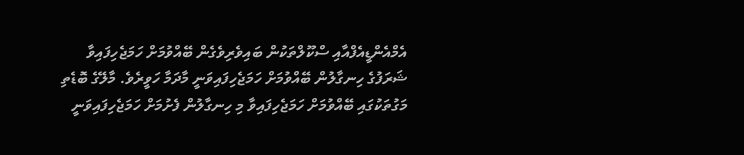އެމްއެންޑީއެފްއާއި ސްކޫލްތަކުން ބައިވެރިވެގެން ބޭއްވުމަށް ހަމަޖެހިފައިވާ ޝަރަފުގެ ހިނގާލުން ބޭއްވުމަށް ހަމަޖެހިފައިވަނީ މާދަމާ ހަވީރެވެ. މާލޭގެ ބޮޑެތި މަގުތަކުގައި ބޭއްވުމަށް ހަމަޖެހިފައިވާ މި ހިނގާލުން ފެށުމަށް ހަމަޖެހިފައިވަނީ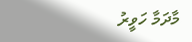މާދަމާ ހަވީރު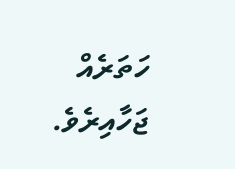ހަތަރެއް ޖަހާއިރެވެ.